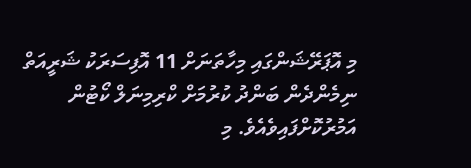މި އޮޕަރޭޝަންގައި މިހާތަނަށް 11 އޮފިސަރަކު ޝަރީއަތް ނިމެންދެން ބަންދު ކުރުމަށް ކްރިމިނަލް ކޯޓުން އަމުރުކޮށްފައިވެއެވެ. މި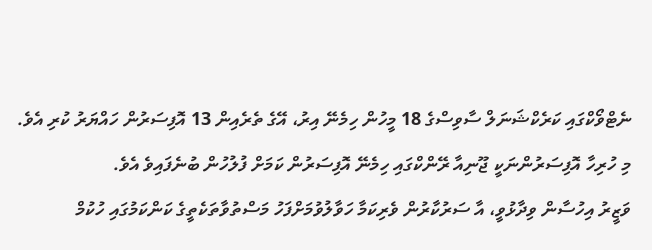ނެޓްވޯކްގައި ކަރެކްޝަނަލް ސާވިސްގެ 18 މީހުން ހިމެނޭ އިރު، އޭގެ ތެރެއިން 13 އޮފިސަރުން ހައްޔަރު ކުރި އެވެ. މި ހުރިހާ އޮފިސަރުންނަކީ ޖޫނިއާ ރޭންކްގައި ހިމެނޭ އޮފިސަރުން ކަމަށް ފުލުހުން ބުނެފައިވެ އެވެ.
ވަޒީރު އިހުސާން ވިދާޅުވީ، އާ ސަރުކާރުން ވެރިކަމާ ހަވާލުވުމަށްފަހު މަސްތުވާތަކެތީގެ ކަންކަމުގައި ހުކުމް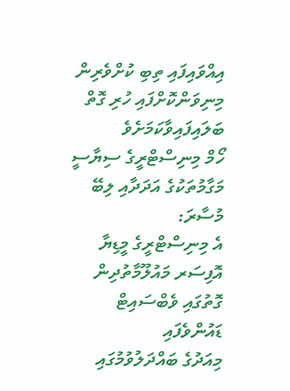އިއްވައިފައި ތިބި ކުށްވެރިން މިނިވަންކޮށްފައި ހުރި ގޮތް ބަލައިފައިވާކަމަށެވެ
ހޯމް މިނިސްޓްރީގެ ސިޔާސީ މަގާމުތަކުގެ އަދަދާއި ލިބޭ މުސާރަ:
އެ މިނިސްޓްރީގެ މީޑިޔާ އޮފިސަރ މައުލޫމާތުދިން ގޮތުގައި ވެބްސައިޓް ޑައުންވެފައި
މިއަދުގެ ބައްދަލުވުމުގައި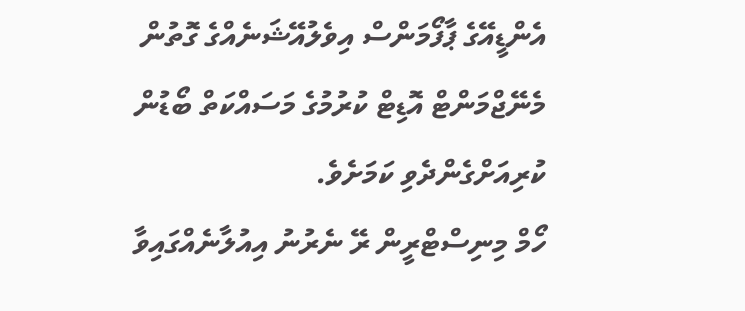އެންޑީއޭގެ ޕާފޯމަންސް އިވެލުއޭޝަނެއްގެ ގޮތުން މެނޭޖްމަންޓް އޮޑިޓް ކުރުމުގެ މަސައްކަތް ބޯޑުން ކުރިއަށްގެންދެވި ކަމަށެވެ.
ހޯމް މިނިސްޓްރީން ރޭ ނެރުނު އިއުލާނެއްގައިވާ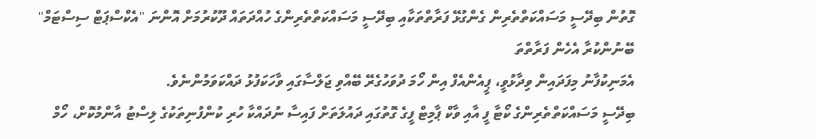ގޮތުން ބިދޭސީ މަސައްކަތްތެރިން ގެންގުޅޭ ފަރާތްތަކާއި ބިދޭސީ މަސައްކަތްތެރިންގެ ހުއްދަތައް ދޫކުރުމަށް އޮންނަ "އެކްސްޕަޓް ސިސްޓަމް" ބޭނުންކުރާ އެހެން ފަރާތްތަ
އެމަނިކުފާނު މިފަދައިން ވިދާޅުވީ، ޕީއެންއެފް އިން ހޯމަ ދުވަހުގެރޭ ބޭއްވި ޖަލްސާގައި ވާހަކަފުޅު ދައްކަވަމުންނެވެ.
ބިދޭސީ މަސައްކަތްތެރިންގެ ކޯޓާ ފީ އާއި ވާކް ޕާމިޓް ފީގެ ގޮތުގައި ދައުލަތަށް ފައިސާ ނުދައްކާ ހުރި ކުންފުނިތަކުގެ ލިސްޓު އާންމުކޮށް، ހޯމް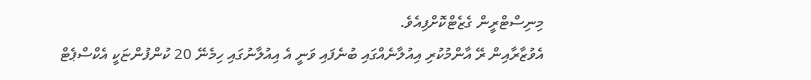މިނިސްޓްރީން ގެޒެޓްކޮށްފިއެވެ.
އެވުޒާރާއިން ރޭ އާންމުކުރި އިއުލާނެއްގައި ބުނެފައި ވަނީ އެ އިއުލާނުގައި ހިމެނޭ 20 ކުންފުންޏަކީ އެކްސްޕެޓް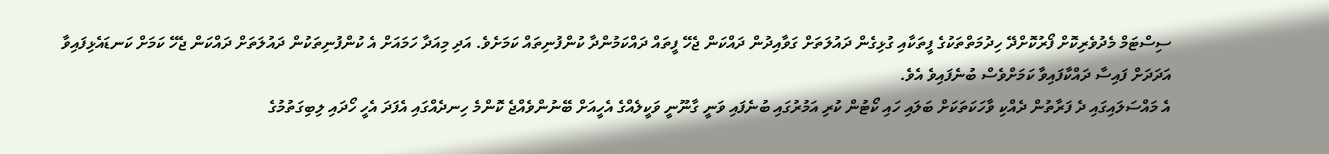ސިސްޓަމް މެދުވެރިކޮށް ފޯރުކޮށްދޭ ހިދުމަތްތަކުގެ ފީތަކާއި ގުޅިގެން ދައުލަތަށް ގަވާއިދުން ދައްކަން ޖެހޭ ފީތައް ދައްކަމުންދާ ކުންފުނިތައް ކަމަށެވެ. އަދި މިއަދާ ހަމައަށް އެ ކުންފުނިތަކުން ދައުލަތަށް ދައްކަން ޖެހޭ ކަމަށް ކަނޑައެޅިފައިވާ އަދަދަށް ފައިސާ ދައްކާފައިވާ ކަމަށްވެސް ބުނެފައިވެ އެވެ.
އެ މައްސަލައިގައި ދެ ފަރާތުން ދެއްކި ވާހަކަތަކަށް ބަލައި ހައި ކޯޓުން ކުރި އަމުރުގައި ބުނެފައި ވަނީ ގާނޫނީ ވަކީލެއްގެ އެހީއަށް ބޭނުންވެއްޖެ ކޮންމެ ހިނދެއްގައި އެފަދަ އެހީ ހޯދައި ލިބިގަތުމުގެ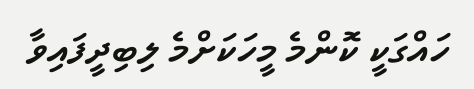ހައްގަކީ ކޮންމެ މީހަކަށްމެ ލިބިދީފައިވާ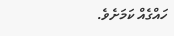ހައްގެއް ކަމަށެވެ.